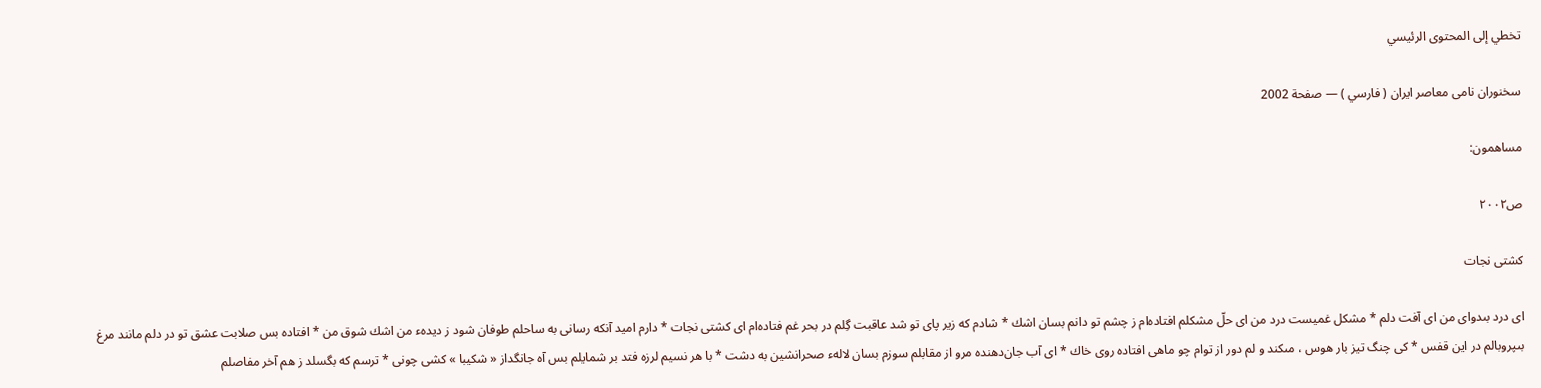تخطي إلى المحتوى الرئيسي

سخنوران نامى معاصر ايران ( فارسي ) — صفحة 2002

مساهمون:

ص٢٠٠٢

كشتى نجات

اى درد بىدواى من اى آفت دلم * مشكل غميست درد من اى حلّ مشكلم افتاده‌ام ز چشم تو دانم بسان اشك * شادم كه زير پاى تو شد عاقبت گِلم در بحر غم فتاده‌ام اى كشتى نجات * دارم اميد آنكه رسانى به ساحلم طوفان شود ز ديدهء من اشك شوق من * افتاده بس صلابت عشق تو در دلم مانند مرغ بىپروبالم در اين قفس * كى چنگ تيز بار هوس ، مىكند و لم دور از توام چو ماهى افتاده روى خاك * اى آب جان‌دهنده مرو از مقابلم سوزم بسان لالهء صحرانشين به دشت * با هر نسيم لرزه فتد بر شمايلم بس آه جانگداز « شكيبا » كشى چونى * ترسم كه بگسلد ز هم آخر مفاصلم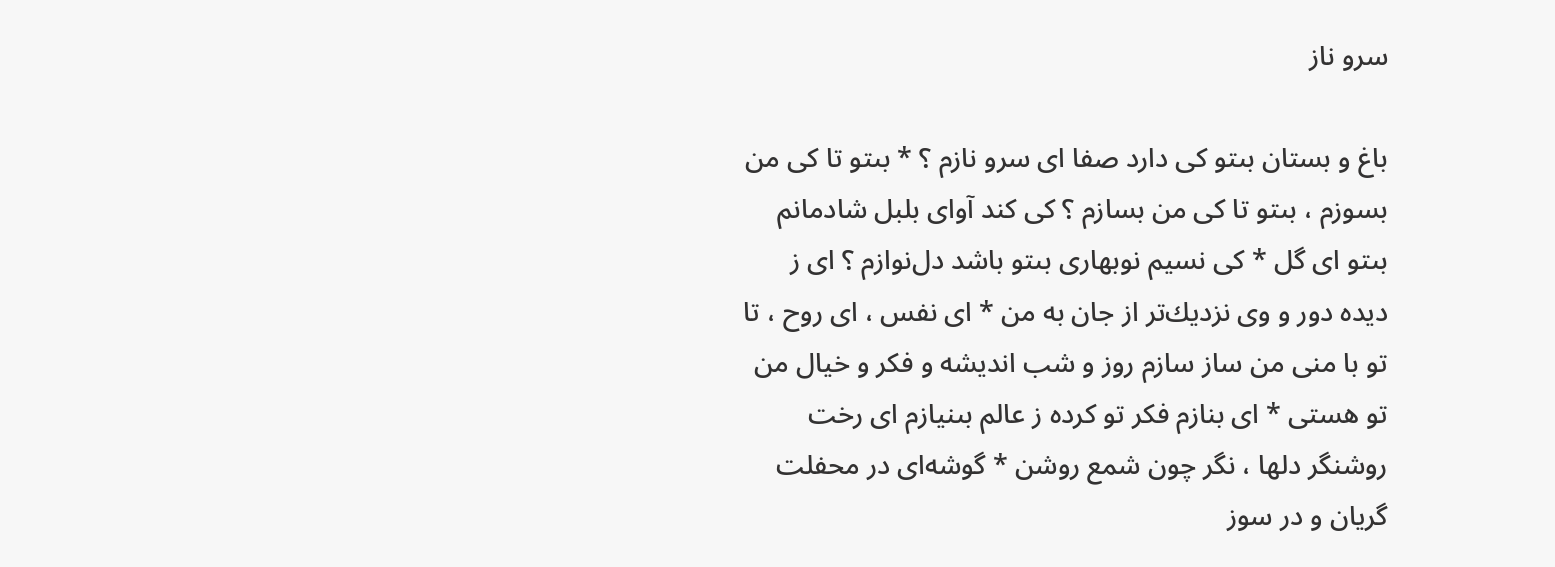سرو ناز

باغ و بستان بىتو كى دارد صفا اى سرو نازم ؟ * بىتو تا كى من بسوزم ، بىتو تا كى من بسازم ؟ كى كند آواى بلبل شادمانم بىتو اى گل * كى نسيم نوبهارى بىتو باشد دل‌نوازم ؟ اى ز ديده دور و وى نزديك‌تر از جان به من * اى نفس ، اى روح ، تا تو با منى من ساز سازم روز و شب انديشه و فكر و خيال من تو هستى * اى بنازم فكر تو كرده ز عالم بىنيازم اى رخت روشنگر دلها ، نگر چون شمع روشن * گوشه‌اى در محفلت گريان و در سوز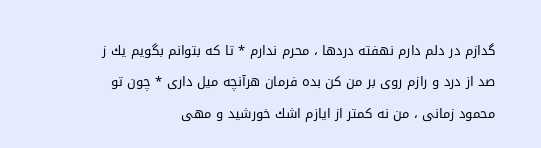گدازم در دلم دارم نهفته دردها ، محرم ندارم * تا كه بتوانم بگويم يك ز صد از درد و رازم روى بر من كن بده فرمان هرآنچه ميل دارى * چون تو محمود زمانى ، من نه كمتر از ايازم اشك خورشيد و مهى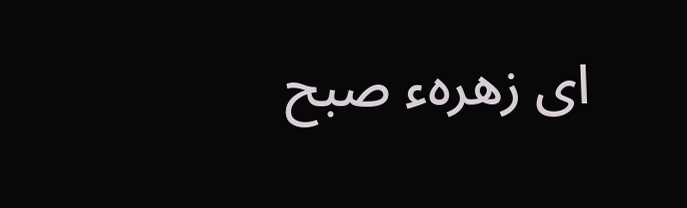اى زهرهء صبح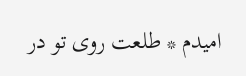اميدم * طلعت روى تو در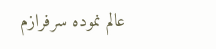عالم نموده سرفرازم